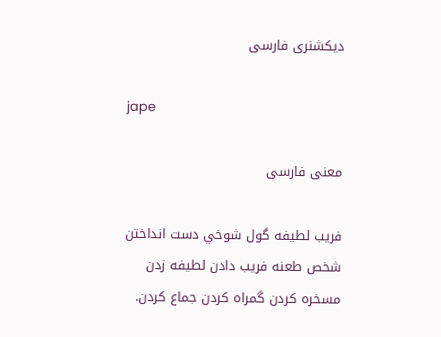دیکشنری فارسی

jape

معنی فارسی

فريب لطيفه گول شوخي دست انداختن شخص طعنه فريب دادن لطيفه زدن مسخره کردن گمراه کردن جماع کردن.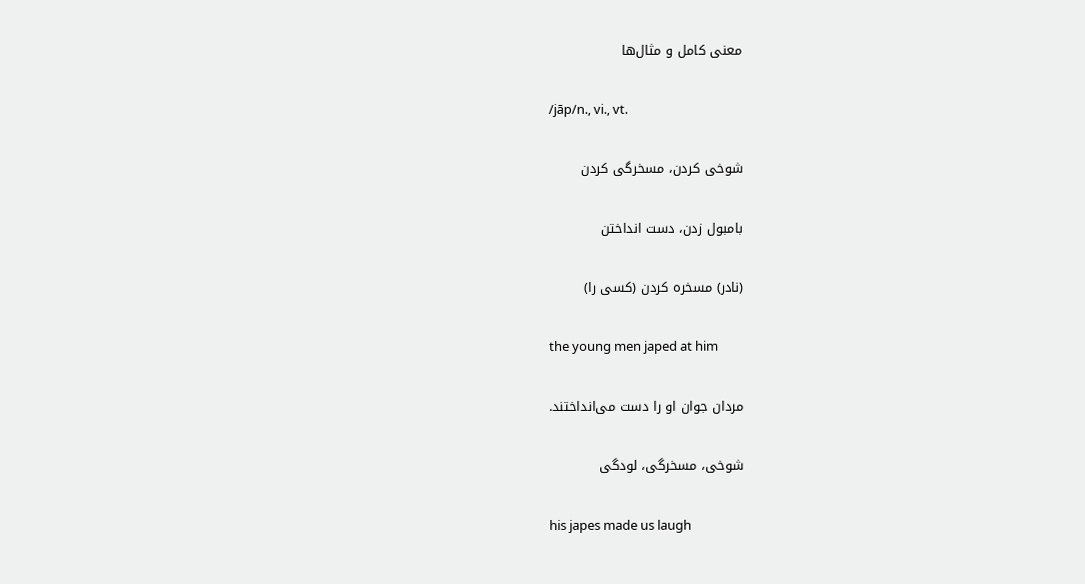معنی کامل و مثال‌ها

/jāp/n., vi., vt.

شوخی کردن، مسخرگی کردن

بامبول زدن، دست انداختن

(نادر) مسخره کردن (کسی را)

the young men japed at him

مردان جوان او را دست می‌انداختند.

شوخی، مسخرگی، لودگی

his japes made us laugh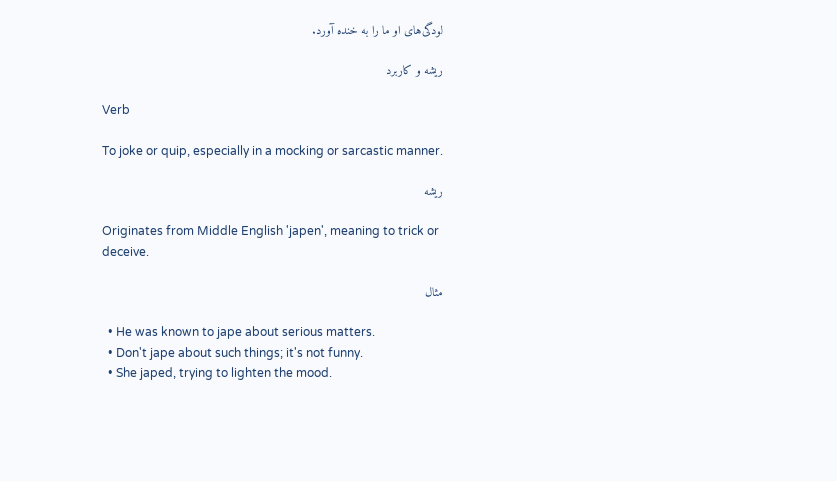لودگی‌های او ما را به خنده آورد.

ریشه و کاربرد

Verb

To joke or quip, especially in a mocking or sarcastic manner.

ریشه

Originates from Middle English 'japen', meaning to trick or deceive.

مثال

  • He was known to jape about serious matters.
  • Don't jape about such things; it's not funny.
  • She japed, trying to lighten the mood.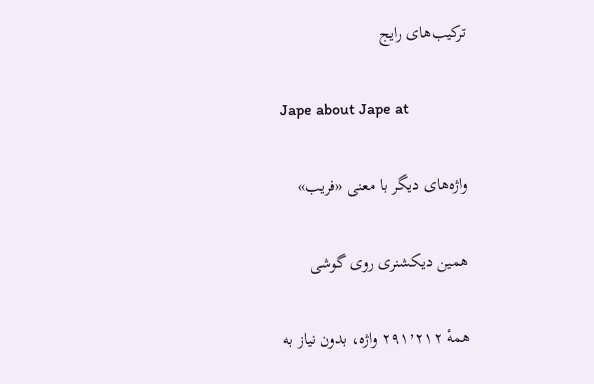ترکیب‌های رایج

Jape about Jape at

واژه‌های دیگر با معنی «فريب»

همین دیکشنری روی گوشی

همهٔ ۲۹۱٬۲۱۲ واژه، بدون نیاز به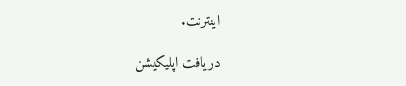اینترنت.

دریافت اپلیکیشن